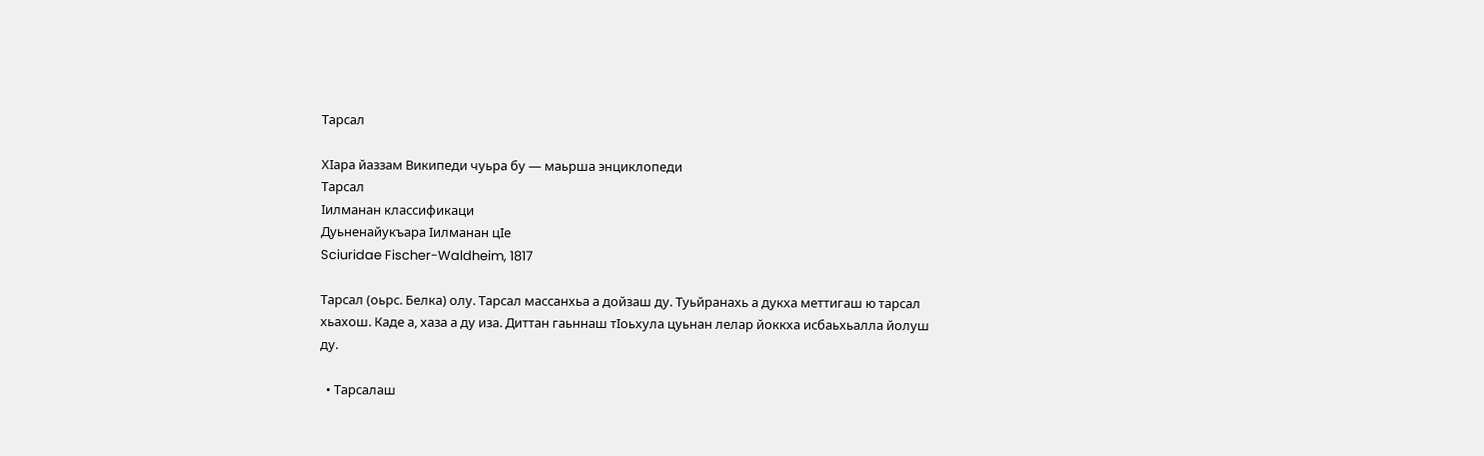Тарсал

ХӀара йаззам Википеди чуьра бу — маьрша энциклопеди
Тарсал
Ӏилманан классификаци
Дуьненайукъара Ӏилманан цӀе
Sciuridae Fischer-Waldheim, 1817

Тарсал (оьрс. Белка) олу. Тарсал массанхьа а дойзаш ду. Туьйранахь а дукха меттигаш ю тарсал хьахош. Каде а, хаза а ду иза. Диттан гаьннаш тӀоьхула цуьнан лелар йоккха исбаьхьалла йолуш ду.

  • Тарсалаш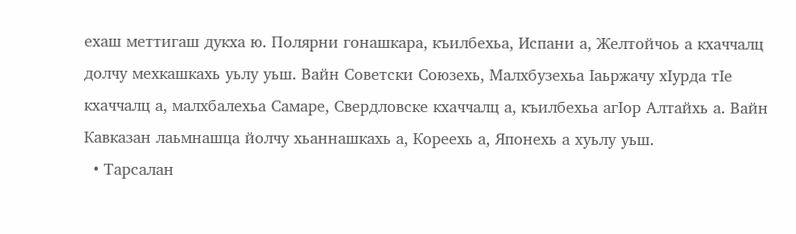ехаш меттигаш дукха ю. Полярни гонашкара, къилбехьа, Испани а, Желтойчоь а кхаччалц долчу мехкашкахь уьлу уьш. Вайн Советски Союзехь, Малхбузехьа Ӏаьржачу хӀурда тӀе кхаччалц а, малхбалехьа Самаре, Свердловске кхаччалц а, къилбехьа агӀор Алтайхь а. Вайн Кавказан лаьмнашца йолчу хьаннашкахь а, Кореехь а, Японехь а хуьлу уьш.
  • Тарсалан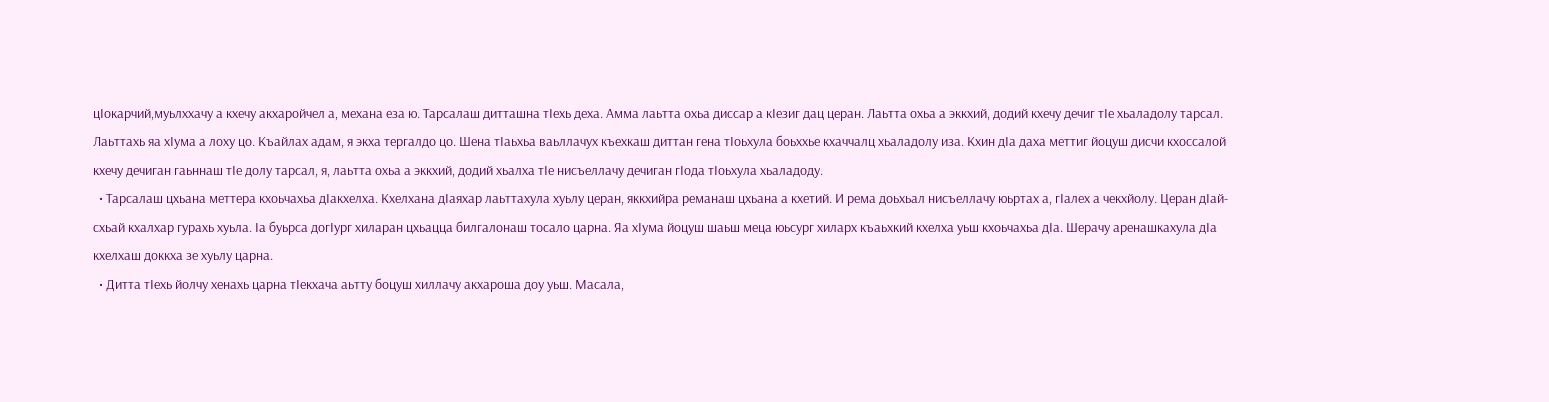цӀокарчий,муьлххачу а кхечу акхаройчел а, механа еза ю. Тарсалаш дитташна тӀехь деха. Амма лаьтта охьа диссар а кӀезиг дац церан. Лаьтта охьа а эккхий, додий кхечу дечиг тӀе хьаладолу тарсал. Лаьттахь яа хӀума а лоху цо. Къайлах адам, я экха тергалдо цо. Шена тӀаьхьа ваьллачух къехкаш диттан гена тӀоьхула боьххье кхаччалц хьаладолу иза. Кхин дӀа даха меттиг йоцуш дисчи кхоссалой кхечу дечиган гаьннаш тӀе долу тарсал, я, лаьтта охьа а эккхий, додий хьалха тӀе нисъеллачу дечиган гӀода тӀоьхула хьаладоду.
  • Тарсалаш цхьана меттера кхоьчахьа дӀакхелха. Кхелхана дӀаяхар лаьттахула хуьлу церан, яккхийра реманаш цхьана а кхетий. И рема доьхьал нисъеллачу юьртах а, гӀалех а чекхйолу. Церан дӀай-схьай кхалхар гурахь хуьла. Ӏа буьрса догӀург хиларан цхьацца билгалонаш тосало царна. Яа хӀума йоцуш шаьш меца юьсург хиларх къаьхкий кхелха уьш кхоьчахьа дӀа. Шерачу аренашкахула дӀа кхелхаш доккха зе хуьлу царна.
  • Дитта тӀехь йолчу хенахь царна тӀекхача аьтту боцуш хиллачу акхароша доу уьш. Масала,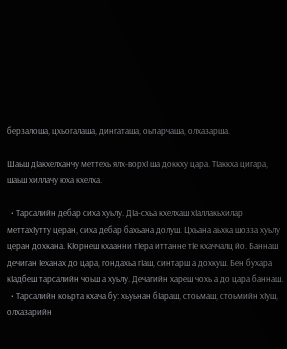берзалоша, цхьогалаша, дингаташа, оьпарчаша, олхазарша.

Шаьш дӀакхелханчу меттехь ялх-ворхӀ ша доккху цара. ТӀаккха цигара, шаьш хиллачу юха кхелха.

  • Тарсалийн дебар сиха хуьлу. ДӀа-схьа кхелхаш хӀаллакьхилар меттахӀутту церан, сиха дебар бахьана долуш. Цхьана аьхка шозза хуьлу церан дохкана. КӀорнеш кхаанни тӀера иттанне тӀе кхаччалц йо. Баннаш дечиган Ӏеханах до цара, гондахьа гӀаш, синтарш а дохкуш. Бен бухара кӀадбеш тарсалийн чоьш а хуьлу. Дечагийн хареш чохь а до цара баннаш.
  • Тарсалийн коьрта кхача бу: хьуьнан бӀараш, стоьмаш, стоьмийн хӀуш, олхазарийн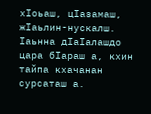хӀоьаш, цӀазамаш, жӀаьлин-нускалш. Ӏаьнна дӀаӀалашдо цара бӀараш а, кхин тайпа кхачанан сурсаташ а.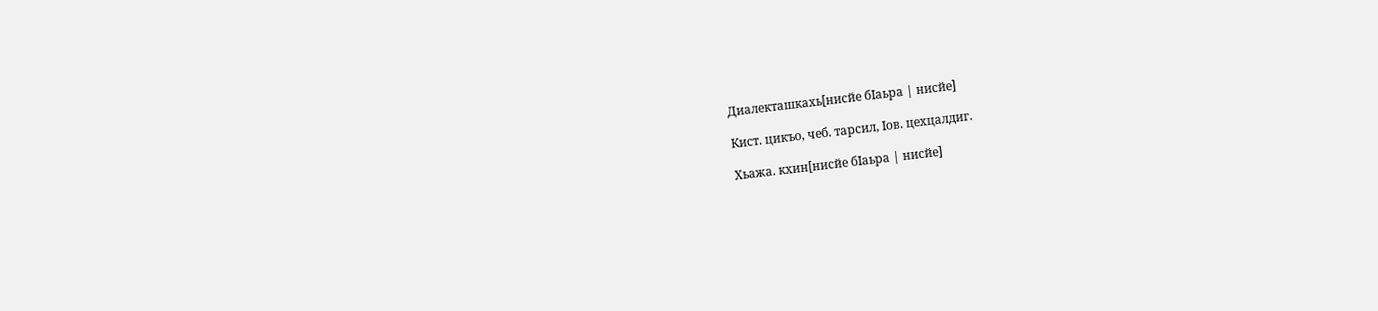Диалекташкахь[нисйе бӀаьра | нисйе]

Кист. цикъо, чеб. тарсил, Ӏов. цехцалдиг.

Хьажа. кхин[нисйе бӀаьра | нисйе]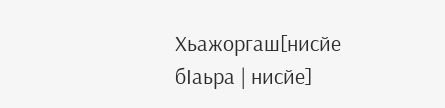Хьажоргаш[нисйе бӀаьра | нисйе]